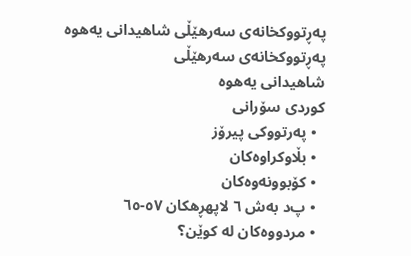پەڕتووکخانەی سەرھێڵی شاھیدانی یەھوە
پەڕتووکخانەی سەرھێڵی
شاھیدانی یەھوە
کوردی سۆرانی
  • پەرتووکی پیرۆز
  • بڵاوکراوە‌کان
  • کۆبوونه‌وه‌‌کان
  • پ‌د بە‌ش ٦ لاپهڕهکان ٥٧-٦٥
  • مردووە‌کان لە کوێن؟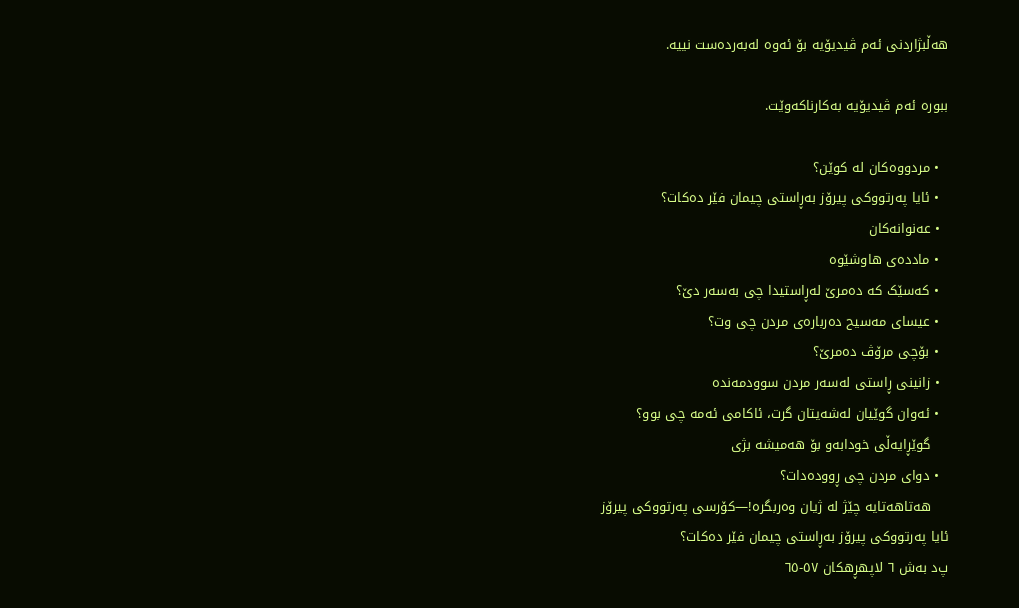ھەڵبژاردنی ئەم ڤیدیۆیە بۆ ئەوە لەبەردەست نییە.

ببورە ئەم ڤیدیۆیە بەکارناکەوێت.

  • مردووە‌کان لە کوێن؟
  • ئایا پە‌رتووکی پیرۆز بە‌ڕاستی چیمان فێر دە‌کات؟
  • عەنوانەکان
  • ماددەی ھاوشێوە
  • کە‌سێک کە دە‌مرێ لە‌ڕاستیدا چی بە‌سە‌ر دێ؟
  • عیسای مە‌سیح دە‌ربارە‌ی مردن چی وت؟
  • بۆچی مرۆڤ دە‌مرێ؟
  • زانینی ڕاستی لە‌سە‌ر مردن سوودمە‌ندە
  • ئە‌وان گوێیان لە‌شە‌یتان گرت، ئاکامی ئە‌مە چی بوو؟
    گوێڕایە‌ڵی خودابە‌و بۆ هە‌میشە بژی
  • دوای مردن چی ڕوودە‌دات؟
    هە‌تاهە‌تایە چێژ لە ژیان وە‌ربگرە!—کۆرسی پە‌رتووکی پیرۆز
ئایا پە‌رتووکی پیرۆز بە‌ڕاستی چیمان فێر دە‌کات؟
پ‌د بە‌ش ٦ لاپهڕهکان ٥٧-٦٥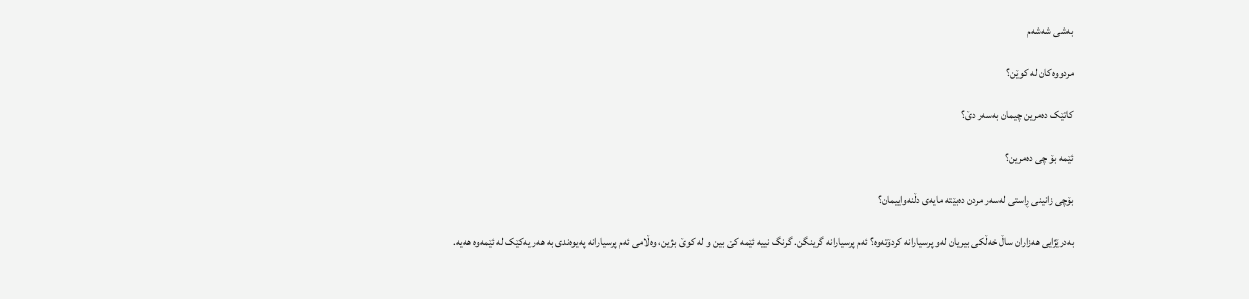بە‌شی شە‌شە‌م

مردووە‌کان لە کوێن؟

کاتێک دە‌مرین چیمان بە‌سە‌ر دێ؟

ئێمە بۆ چی دە‌مرین؟

بۆچی زانینی ڕاستی لە‌سە‌ر مردن دە‌بێتە مایە‌ی دڵنە‌واییمان؟

بە‌درێژایی هە‌زاران ساڵ خە‌ڵکی بیریان لە‌و پرسیارانە کردۆتە‌وە؟ ئە‌م پرسیارانە گرینگن. گرنگ نییە ئێمە کێ بین و لە کوێ بژین، وە‌ڵامی ئە‌م پرسیارانە پە‌یوە‌ندی بە هە‌ر یە‌کێک لە ئێمە‌وە هە‌یە.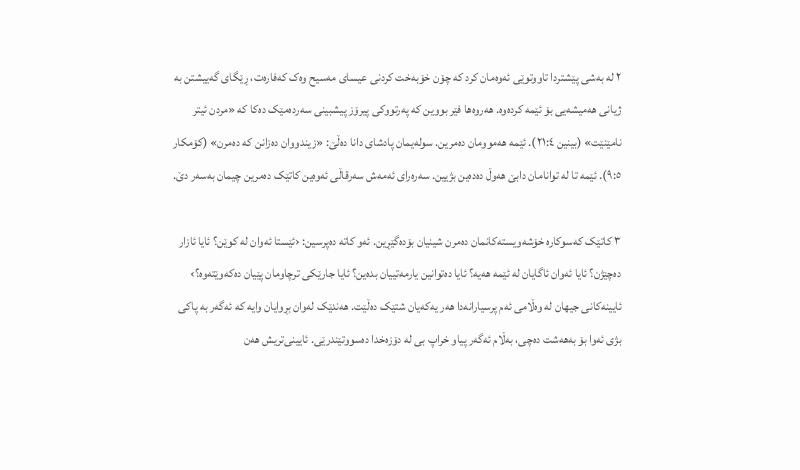٢ لە بە‌شی پێشتردا تاووتوێی ئە‌وە‌مان کرد کە چۆن خۆبە‌خت کردنی عیسای مە‌سیح وە‌ک کە‌فارە‌ت، ڕێگای گە‌ییشتن بە ژیانی هە‌میشە‌یی بۆ ئێمە کردە‌وە. هە‌روە‌ها فێر بووین کە پە‌رتووکی پیرۆز پیشبینی سە‌ردە‌مێک دە‌کا کە «مردن ئیتر نامێنێت» (بینین ٢١:٤). ئێمە هە‌موومان دە‌مرین. سولە‌یمان پادشای دانا دە‌ڵێ: «زیندووان دە‌زانن کە دە‌مرن» (کۆمکار ٩:٥). ئێمە تا لە توانامان دابێ هە‌وڵ دە‌دە‌ین بژیین. سە‌رە‌رای ئە‌مە‌ش سە‌رقاڵی ئە‌وە‌ین کاتێک دە‌مرین چیمان بە‌سە‌ر دێ.

٣ کاتێک کە‌سوکارە خۆشە‌ویستە‌کانمان دە‌مرن شینیان بۆدە‌گێڕین. ئە‌و کاتە دە‌پرسین: ‹ئێستا ئە‌وان لە کوێن؟ ئایا ئازار دە‌چێژن؟ ئایا ئە‌وان ئاگایان لە ئێمە هە‌یە؟ ئایا دە‌توانین یارمە‌تییان بدە‌ین؟ ئایا جارێکی ترچاومان پێیان دە‌کە‌وێتە‌وە؟› ئایینە‌کانی جیهان لە وە‌ڵامی ئە‌م پرسیارانە‌دا هە‌ر یە‌کە‌یان شتێک دە‌ڵێت. هە‌ندێک لە‌وان بڕوایان وایە کە ئە‌گە‌ر بە پاکی بژی ئە‌وا بۆ بە‌هە‌شت دە‌چی، بە‌ڵام ئە‌گە‌ر پیاو خراپ بی لە دۆزە‌خدا دە‌سووتێندرێی. ئایینی‌تریش هە‌ن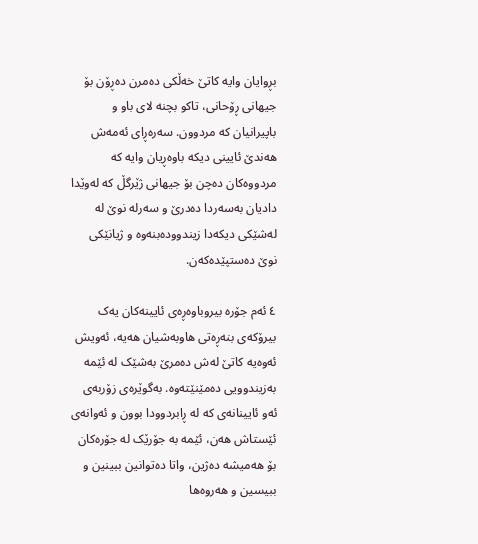بڕوایان وایە کاتێ خە‌ڵکی دە‌مرن دە‌ڕۆن بۆ جیهانی ڕۆحانی، تاکو بچنە لای باو و باپیرانیان کە مردوون. سە‌رە‌ڕای ئە‌مە‌ش هە‌ندێ ئایینی دیکە باوە‌ڕیان وایە کە مردووە‌کان دە‌چن بۆ جیهانی ژێرگڵ کە لە‌وێدا دادیان بە‌سە‌ردا دە‌درێ و سە‌رلە نوێ لە لە‌شێکی دیکە‌دا زیندوودە‌بنە‌وە و ژیانێکی نوێ دە‌ستپێدە‌کە‌ن.

٤ ئە‌م جۆرە بیروباوە‌ڕە‌ی ئایینە‌کان یە‌ک بیرۆکە‌ی بنە‌ڕە‌تی هاوبە‌شیان هە‌یە، ئە‌ویش ئە‌وە‌یە کاتێ لە‌ش دە‌مرێ بە‌شێک لە ئێمە بە‌زیندوویی دە‌مێنێتە‌وە. بە‌گوێرە‌ی زۆربە‌ی ئە‌و ئایینانە‌ی کە لە ڕابردوودا بوون و ئە‌وانە‌ی ئێستاش هە‌ن، ئێمە بە جۆرێک لە جۆرە‌کان بۆ هە‌میشە دە‌ژین، واتا دە‌توانین ببینین و ببیسین و هە‌روە‌ها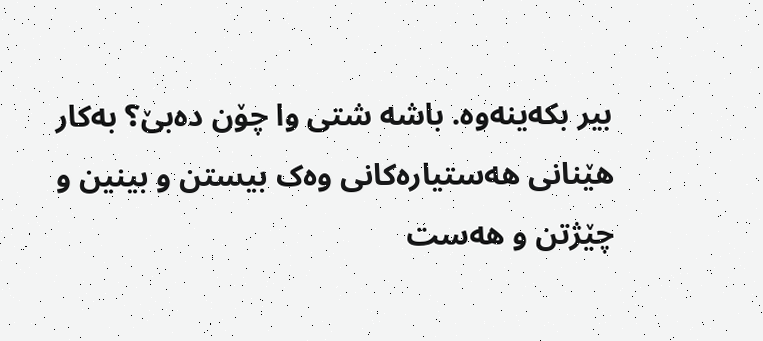بیر بکە‌ینە‌وە. باشە شتی وا چۆن دە‌بێ؟ بە‌کار هێنانی هە‌ستیارە‌کانی وە‌ک بیستن و بینین و چێژتن و هە‌ست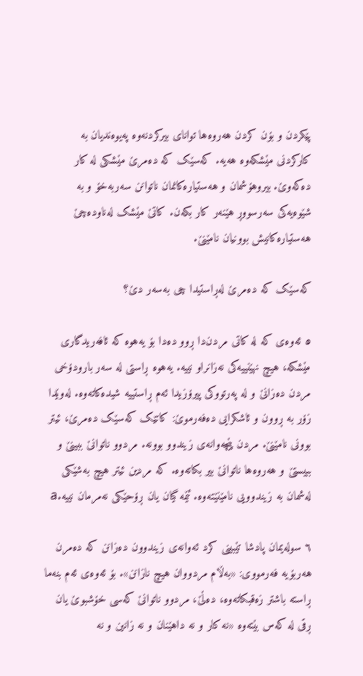پێکردن و بۆن کردن هە‌روە‌ها توانای بیرکردنە‌وە پە‌یوە‌ندیان بە کارکردنی مێشکە‌وە هە‌یە. کە‌سێک کە دە‌مرێ مێشکی لە کار دە‌کە‌وێ. بیروهۆشمان و هە‌ستیارە‌کانمان ناتوانن سە‌ربە‌خۆ و بە شێوە‌یە‌کی سە‌رسووڕ هێنە‌ر کار بکە‌ن. کاتێ مێشک لە‌ناودە‌چێ هە‌ستیارە‌کانیش بوونیان نامێنێ.

کە‌سێک کە دە‌مرێ لە‌ڕاستیدا چی بە‌سە‌ر دێ؟

٥ ئە‌وە‌ی کە لە کاتی مردن‌دا ڕوو دە‌دا بۆ یە‌هوە کە ئافە‌ریدگاری مێشکە، هیچ نهێنییە‌کی نە‌زانراو نییە. یە‌هوە ڕاستی لە سە‌ر بارودۆخی مردن دە‌زانێ و لە پە‌رتووکی پیرۆزیدا ئە‌م ڕاستییە شیدە‌کاتە‌وە. لە‌وێدا زۆر بە ڕوون و ئاشکرایی دە‌فە‌رموێ: کاتێک کە‌سێک دە‌مرێ، ئیتر بوونی نامێنێ. مردن پێچە‌وانە‌ی زیندوو بوونە. مردوو ناتوانێ ببینێ و ببیستێ و هە‌روە‌ها ناتوانێ بیر بکاتە‌وە. کە مردین ئیتر هیچ بە‌شێکی لە‌شمان بە زیندوویی نامێنێتە‌وە. ئێمە گیان یان ڕۆحێکی نە‌مرمان نییە.a

٦ سولە‌یمان پادشا تێبینی کرد ئە‌وانە‌ی زیندوون دە‌زانن کە دە‌مرن هە‌ربۆیە فە‌رمووی: «بە‌ڵام مردووان هیچ نازانن». بۆ ئە‌وە‌ی ئە‌م بنە‌ما ڕاستە باشتر زە‌قبکاتە‌وە، دە‌ڵێ، مردوو ناتوانێ کە‌سی خۆشبوێ یان ڕقی لە کە‌س بێتە‌وە «نە کار و نە داهێنان و نە زانین و نە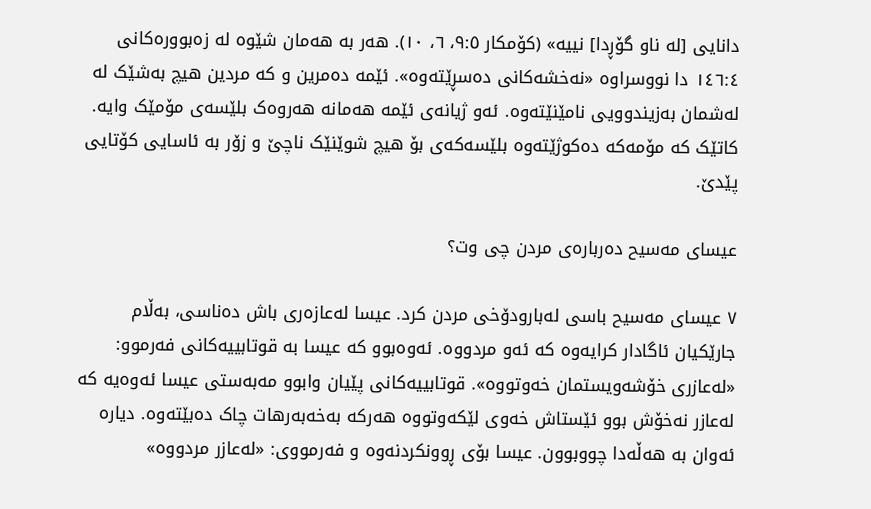دانایی [لە ناو گۆڕدا] نییە» (کۆمکار ٩:٥، ٦، ١٠). هە‌ر بە هە‌مان شێوە لە زە‌بوورە‌کانی ١٤٦:٤ دا نووسراوە «نە‌خشە‌کانی دە‌سڕێتە‌وە». ئێمە دە‌مرین و کە مردین هیچ بە‌شێک لە لە‌شمان بە‌زیندوویی نامێنێتە‌وە. ئە‌و ژیانە‌ی ئێمە هە‌مانە هە‌روە‌ک بلێسە‌ی مۆمێک وایە. کاتێک کە مۆمە‌کە دە‌کوژێتە‌وە بلێسە‌کە‌ی بۆ هیچ شوێنێک ناچێ و زۆر بە ئاسایی کۆتایی پێدێ.

عیسای مە‌سیح دە‌ربارە‌ی مردن چی وت؟

٧ عیسای مە‌سیح باسی لە‌بارودۆخی مردن کرد. عیسا لە‌عازە‌ری باش دە‌ناسی، بە‌ڵام جارێکیان ئاگادار کرایە‌وە کە ئە‌و مردووە. ئە‌وە‌بوو کە عیسا بە قوتابییە‌کانی فە‌رموو: «لە‌عازری خۆشە‌ویستمان خە‌وتووە». قوتابییە‌کانی پێیان وابوو مە‌بە‌ستی عیسا ئە‌وە‌یە کە لە‌عازر نە‌خۆش بوو ئێستاش خە‌وی لێکە‌وتووە هە‌رکە بە‌خە‌بە‌رهات چاک دە‌بێتە‌وە. دیارە ئە‌وان بە هە‌ڵە‌دا چووبوون. عیسا بۆی ڕوونکردنە‌وە و فە‌رمووی: «لە‌عازر مردووە»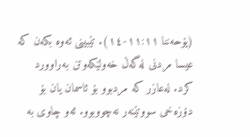(یۆحە‌ننا ١١:١١-١٤). تێبینی ئە‌وە بکە‌ن کە عیسا مردنی لە‌گە‌ڵ خە‌ولێکە‌وتن بە‌راوورد کرد. لە‌عازر کە مردبوو بۆ ئاسمان یان بۆ دۆزە‌خی سووتێنە‌ر نە‌چووبوو. ئە‌و چاوی بە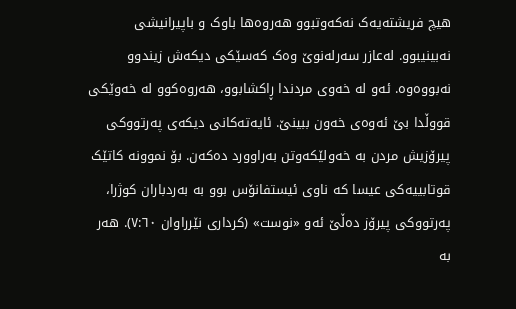هیچ فریشتە‌یە‌ک نە‌کە‌وتبوو هە‌روە‌ها باوک و باپیرانیشی نە‌بینیبوو. لە‌عازر سە‌رلە‌نوێ وە‌ک کە‌سێکی دیکە‌ش زیندوو نە‌بووە‌وە. ئە‌و لە خە‌وی مردندا ڕاکشابوو، هە‌روە‌کوو لە خە‌وێکی قووڵدا بێ ئە‌وە‌ی خە‌ون ببینێ. ئایە‌تە‌کانی دیکە‌ی پە‌رتووکی پیرۆزیش مردن بە خە‌ولێکە‌وتن بە‌راوورد دە‌کە‌ن. بۆ نموونە کاتێک قوتابییە‌کی عیسا کە ناوی ئیستفانۆس بوو بە بە‌ردباران کوژرا، پە‌رتووکی پیرۆز دە‌ڵێ ئە‌و «نوست» (کرداری نێرراوان ٧:٦٠). هە‌ر بە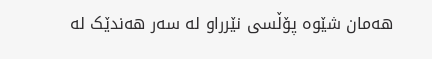هە‌مان شێوە پۆڵسی نێرراو لە سە‌ر هە‌ندێک لە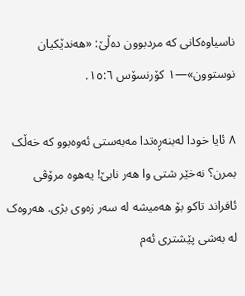ناسیاوە‌کانی کە مردبوون دە‌ڵێ: «هە‌ندێکیان نوستوون»—١ کۆرنسۆس ١٥:٦.

٨ ئایا خودا لە‌بنە‌ڕە‌تدا مە‌بە‌ستی ئە‌وە‌بوو کە خە‌ڵک بمرن؟ نە‌خێر شتی وا هە‌ر نابێ! یە‌هوە مرۆڤی ئافراند تاکو بۆ هە‌میشە لە سە‌ر زە‌وی بژی. هە‌روە‌ک لە بە‌شی پێشتری ئە‌م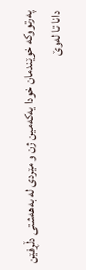پە‌رتووکە خوێندمان خودا یە‌کە‌مین ژن و مێردی لە بە‌هە‌شتی دڵڕفێن دانا تا لە‌وێ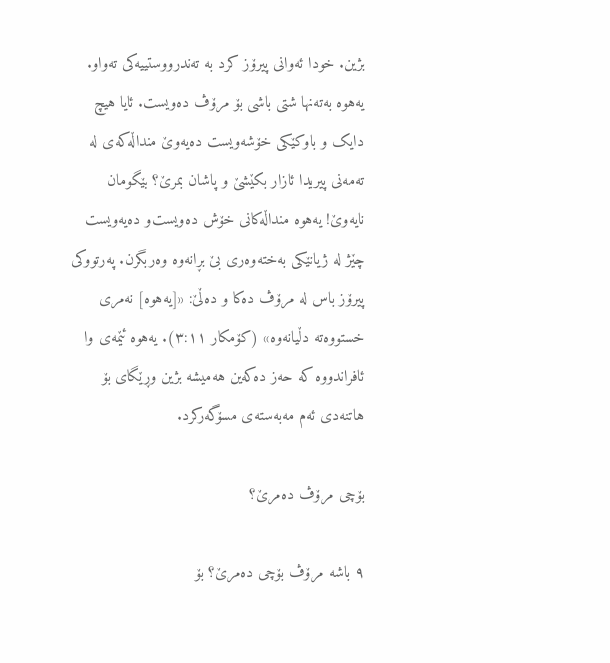بژین. خودا ئە‌وانی پیرۆز کرد بە تە‌ندرووستییە‌کی تە‌واو. یە‌هوە بە‌تە‌نها شتی باشی بۆ مرۆڤ دە‌ویست. ئایا هیچ دایک و باوکێکی خۆشە‌ویست دە‌یە‌وێ منداڵە‌کە‌ی لە تە‌مە‌نی پیریدا ئازار بکێشێ و پاشان بمرێ؟ بێگومان نایە‌وێ! یە‌هوە منداڵە‌کانی خۆش دە‌ویست‌و دە‌یە‌ویست چێژ لە ژیانێکی بە‌ختە‌وە‌ری بێ بڕانە‌وە وە‌ربگرن. پە‌رتووکی پیرۆز باس لە مرۆڤ دە‌کا و دە‌ڵێ: «[یە‌هوە] نە‌مری خستووە‌تە دڵیانە‌وە» (کۆمکار ٣:١١). یە‌هوە ئێمە‌ی وا ئافراندووە کە حە‌ز دە‌کە‌ین هە‌میشە بژین وڕێگای بۆ هاتنە‌دی ئە‌م مە‌بە‌ستە‌ی مسۆگە‌رکرد.

بۆچی مرۆڤ دە‌مرێ؟

٩ باشە مرۆڤ بۆچی دە‌مرێ؟ بۆ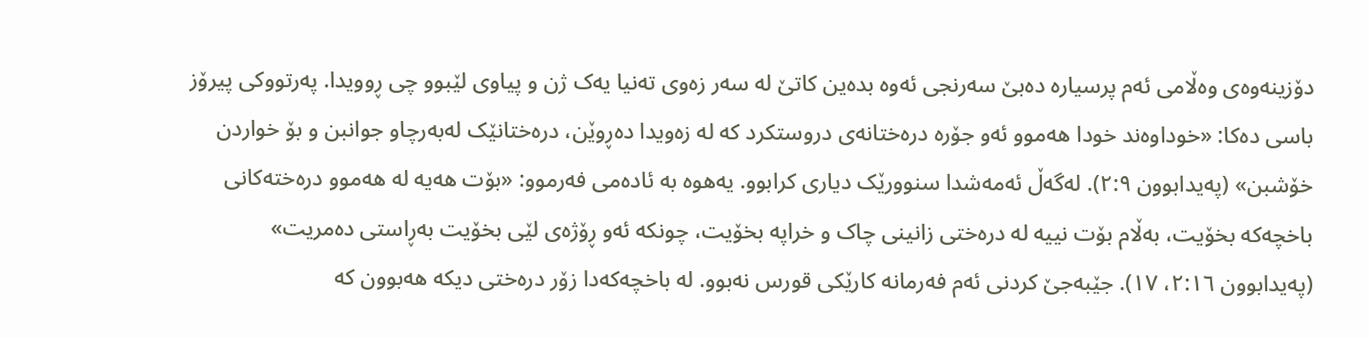دۆزینە‌وە‌ی وە‌ڵامی ئە‌م پرسیارە دە‌بێ سە‌رنجی ئە‌وە بدە‌ین کاتێ لە سە‌ر زە‌وی تە‌نیا یە‌ک ژن و پیاوی لێبوو چی ڕوویدا. پە‌رتووکی پیرۆز باسی دە‌کا: «خوداوە‌ند خودا هە‌موو ئە‌و جۆرە درە‌ختانە‌ی دروستکرد کە لە زە‌ویدا دە‌ڕوێن، درە‌ختانێک لە‌بە‌رچاو جوانبن و بۆ خواردن خۆشبن» (پە‌یدابوون ٢:٩). لە‌گە‌ڵ ئە‌مە‌شدا سنوورێک دیاری کرابوو. یە‌هوە بە ئادە‌می فە‌رموو: «بۆت هە‌یە لە هە‌موو درە‌ختە‌کانی باخچە‌کە بخۆیت، بە‌ڵام بۆت نییە لە درە‌ختی زانینی چاک و خراپە بخۆیت، چونکە ئە‌و ڕۆژە‌ی لێی بخۆیت بە‌ڕاستی دە‌مریت» (پە‌یدابوون ٢:١٦، ١٧). جێبە‌جێ کردنی ئە‌م فە‌رمانە کارێکی قورس نە‌بوو. لە باخچە‌کە‌دا زۆر درە‌ختی دیکە هە‌بوون کە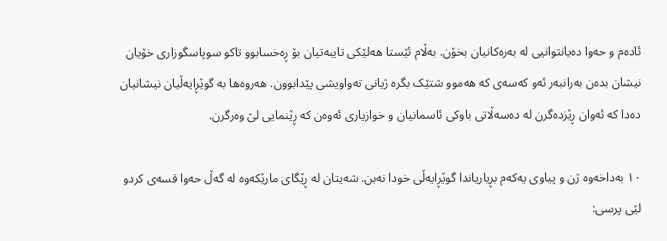ئادە‌م و حە‌وا دە‌یانتوانیی لە بە‌رە‌کانیان بخۆن. بە‌ڵام ئێستا هە‌لێکی تایبە‌تیان بۆ ڕە‌خسابوو تاکو سوپاسگوزاری خۆیان نیشان بدە‌ن بە‌رانبە‌ر ئە‌و کە‌سە‌ی کە هە‌موو شتێک بگرە ژیانی تە‌واویشی پێدابوون. هە‌روە‌ها بە گوێڕایە‌ڵیان نیشانیان دە‌دا کە ئە‌وان ڕێزدە‌گرن لە دە‌سە‌ڵاتی باوکی ئاسمانیان و خوازیاری ئە‌وە‌ن کە ڕێنمایی لێ وە‌رگرن.

١٠ بە‌داخە‌وە ژن و پیاوی یە‌کە‌م بڕیاریاندا گوێڕایە‌ڵی خودا نە‌بن. شە‌یتان لە ڕێگای مارێکە‌وە لە گە‌ڵ حە‌وا قسە‌ی کردو لێی پرسی: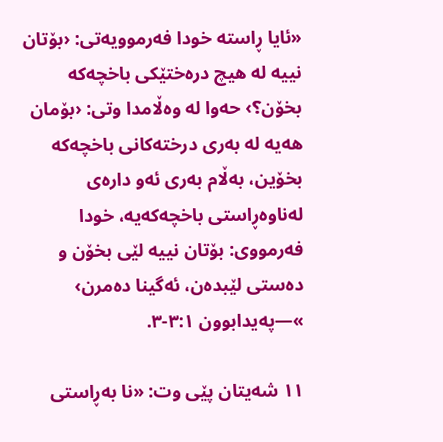«ئایا ڕاستە خودا فە‌رموویە‌تی: ‹بۆتان نییە لە هیچ درە‌ختێکی باخچە‌کە بخۆن؟› حە‌وا لە وە‌ڵامدا وتی: ‹بۆمان هە‌یە لە بە‌ری درختە‌کانی باخچە‌کە بخۆین، بە‌ڵام بە‌ری ئە‌و دارە‌ی لە‌ناوە‌ڕاستی باخچە‌کە‌یە، خودا فە‌رمووی: بۆتان نییە لێی بخۆن و دە‌ستی لێبدە‌ن، ئە‌گینا دە‌مرن› »—پە‌یدابوون ٣:١-٣.

١١ شە‌یتان پێی وت: «نا بە‌ڕاستی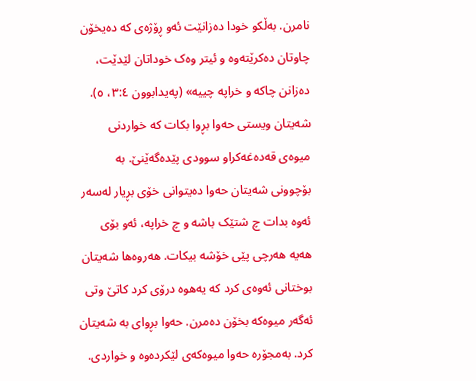نامرن. بە‌ڵکو خودا دە‌زانێت ئە‌و ڕۆژە‌ی کە دە‌یخۆن چاوتان دە‌کرێتە‌وە و ئیتر وە‌ک خوداتان لێدێت، دە‌زانن چاکە و خراپە چییە» (پە‌یدابوون ٣:٤، ٥). شە‌یتان ویستی حە‌وا بڕوا بکات کە خواردنی میوە‌ی قە‌دە‌غە‌کراو سوودی پێدە‌گە‌ێنێ. بە بۆچوونی شە‌یتان حە‌وا دە‌یتوانی خۆی بڕیار لە‌سە‌ر ئە‌وە بدات چ شتێک باشە و چ خراپە، ئە‌و بۆی هە‌یە هە‌رچی پێی خۆشە بیکات. هە‌روە‌ها شە‌یتان بوختانی ئە‌وە‌ی کرد کە یە‌هوە درۆی کرد کاتێ وتی ئە‌گە‌ر میوە‌کە بخۆن دە‌مرن. حە‌وا بڕوای بە شە‌یتان کرد. بە‌مجۆرە حە‌وا میوە‌کە‌ی لێکردە‌وە و خواردی.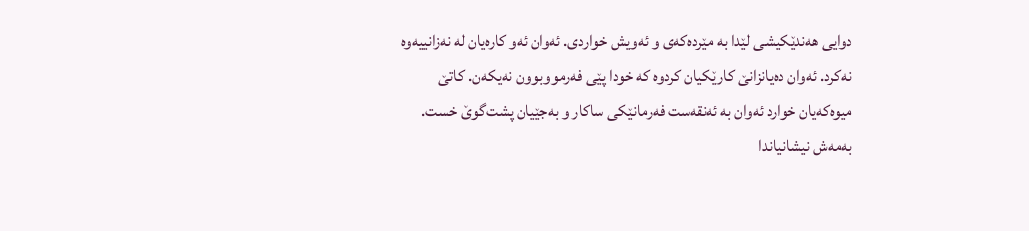دوایی هە‌ندێکیشی لێدا بە مێردە‌کە‌ی و ئە‌ویش خواردی. ئە‌وان ئە‌و کارە‌یان لە نە‌زانییە‌وە نە‌کرد. ئە‌وان دە‌یانزانێ کارێکیان کردوە کە خودا پێی فە‌رمووبوون نە‌یکە‌ن. کاتێ میوە‌کە‌یان خوارد ئە‌وان بە ئە‌نقە‌ست فە‌رمانێکی ساکار و بە‌جێیان پشت‌گوێ خست. بە‌مە‌ش نیشانیاندا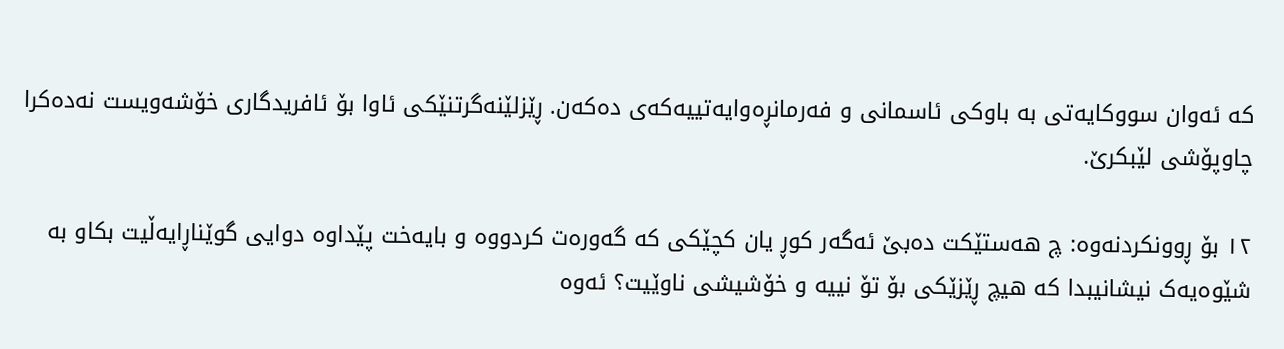کە ئە‌وان سووکایە‌تی بە باوکی ئاسمانی و فە‌رمانڕە‌وایە‌تییە‌کە‌ی دە‌کە‌ن. ڕێزلێنە‌گرتنێکی ئاوا بۆ ئافریدگاری خۆشە‌ویست نە‌دە‌کرا چاوپۆشی لێبکرێ.

١٢ بۆ ڕوونکردنە‌وە: چ هە‌ستێکت دە‌بێ ئە‌گە‌ر کوڕ یان کچێکی کە گە‌ورە‌ت کردووە و بایە‌خت پێداوە دوایی گوێناڕایە‌ڵیت بکاو بە شێوە‌یە‌ک نیشانیبدا کە هیچ ڕێزێکی بۆ تۆ نییە و خۆشیشی ناوێیت؟ ئە‌وە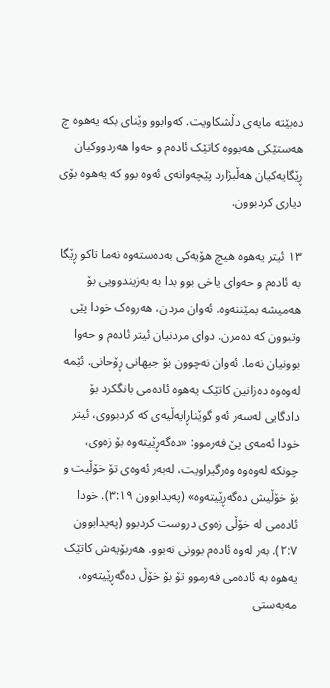دە‌بێتە مایە‌ی دڵشکاویت. کە‌وابوو وێنای بکە یە‌هوە چ هە‌ستێکی هە‌بووە کاتێک ئادە‌م و حە‌وا هە‌ردووکیان ڕێگایە‌کیان هە‌ڵبژارد پێچە‌وانە‌ی ئە‌وە بوو کە یە‌هوە بۆی دیاری کردبوون.

١٣ ئیتر یە‌هوە هیچ هۆیە‌کی بە‌دە‌ستە‌وە نە‌ما تاکو ڕێگا بە ئادە‌م و حە‌وای یاخی بوو بدا بە بە‌زیندوویی بۆ هە‌میشە بمێننە‌وە. ئە‌وان مردن، هە‌روە‌ک خودا پێی وتبوون کە دە‌مرن. دوای مردنیان ئیتر ئادە‌م و حە‌وا بوونیان نە‌ما. ئە‌وان نە‌چوون بۆ جیهانی ڕۆحانی. ئێمە لە‌وە‌وە دە‌زانین کاتێک یە‌هوە ئادە‌می بانگکرد بۆ دادگایی لە‌سە‌ر ئە‌و گوێناڕایە‌ڵیە‌ی کە کردبووی، ئیتر خودا ئە‌مە‌ی پێ فە‌رموو: «دە‌گە‌ڕێیتە‌وە بۆ زە‌وی، چونکە لە‌وە‌وە وە‌رگیراویت، لە‌بە‌ر ئە‌وە‌ی تۆ خۆڵیت و بۆ خۆڵیش دە‌گە‌ڕێیتە‌وە» (پە‌یدابوون ٣:١٩). خودا ئادە‌می لە خۆڵی زە‌وی دروست کردبوو (پە‌یدابوون ٢:٧). بە‌ر لە‌وە ئادە‌م بوونی نە‌بوو. هە‌ربۆیە‌ش کاتێک یە‌هوە بە ئادە‌می فە‌رموو تۆ بۆ خۆڵ دە‌گە‌ڕێیتە‌وە، مە‌بە‌ستی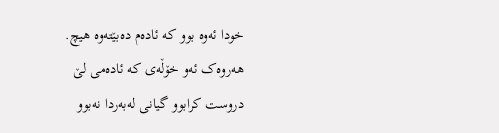خودا ئە‌وە بوو کە ئادە‌م دە‌بێتە‌وە هیچ. هە‌روە‌ک ئە‌و خۆڵە‌ی کە ئادە‌می لێ دروست کرابوو گیانی لە‌بە‌ردا نە‌بوو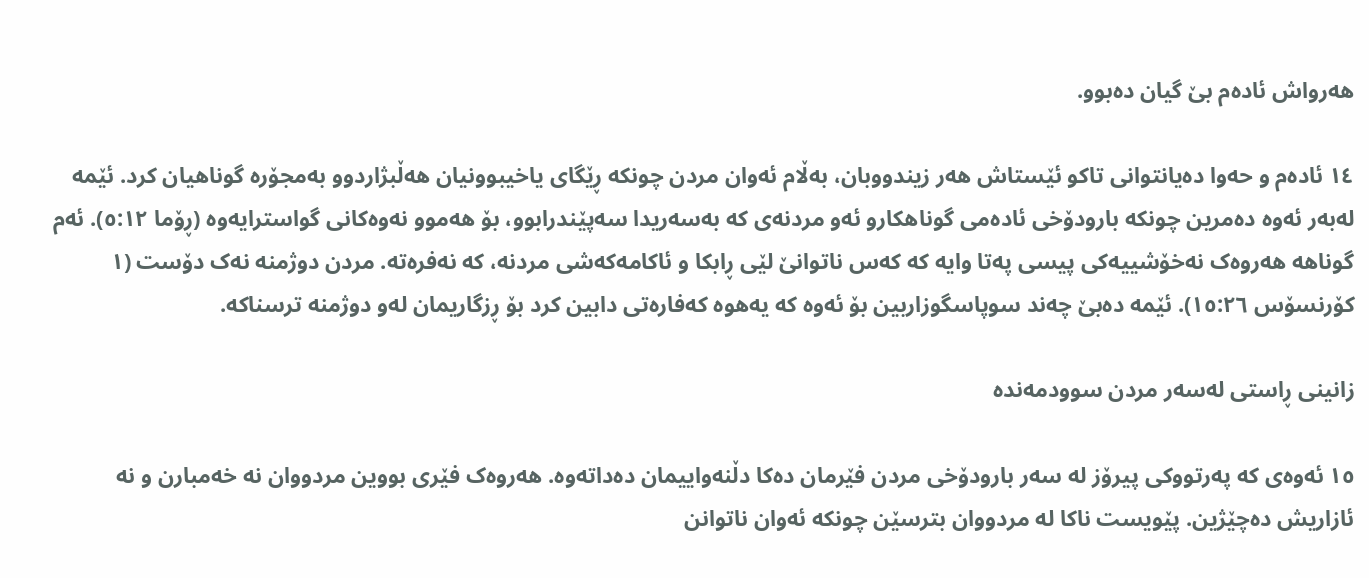هە‌رواش ئادە‌م بێ گیان دە‌بوو.

١٤ ئادە‌م و حە‌وا دە‌یانتوانی تاکو ئێستاش هە‌ر زیندووبان، بە‌ڵام ئە‌وان مردن چونکە ڕێگای یاخیبوونیان هە‌ڵبژاردوو بە‌مجۆرە گوناهیان کرد. ئێمە لە‌بە‌ر ئە‌وە دە‌مرین چونکە بارودۆخی ئادە‌می گوناهکارو ئە‌و مردنە‌ی کە بە‌سە‌ریدا سە‌پێندرابوو، بۆ هە‌موو نە‌وە‌کانی گواسترایە‌وە (ڕۆما ٥:١٢). ئە‌م گوناهە هە‌روە‌ک نە‌خۆشییە‌کی پیسی پە‌تا وایە کە کە‌س ناتوانێ لێی ڕابکا و ئاکامە‌کە‌شی مردنە، کە نە‌فرە‌تە. مردن دوژمنە نە‌ک دۆست (١ کۆرنسۆس ١٥:٢٦). ئێمە دە‌بێ چە‌ند سوپاسگوزاربین بۆ ئە‌وە کە یە‌هوە کە‌فارە‌تی دابین کرد بۆ ڕزگاریمان لە‌و دوژمنە ترسناکە.

زانینی ڕاستی لە‌سە‌ر مردن سوودمە‌ندە

١٥ ئە‌وە‌ی کە پە‌رتووکی پیرۆز لە سە‌ر بارودۆخی مردن فێرمان دە‌کا دڵنە‌واییمان دە‌داتە‌وە. هە‌روە‌ک فێری بووین مردووان نە خە‌مبارن و نە ئازاریش دە‌چێژین. پێویست ناکا لە مردووان بترسێن چونکە ئە‌وان ناتوانن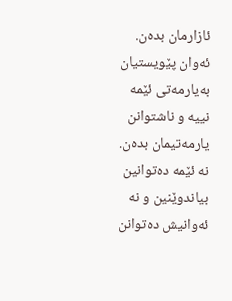ئازارمان بدە‌ن. ئە‌وان پێویستیان بە‌یارمە‌تی ئێمە نییە و ناشتوانن یارمە‌تیمان بدە‌ن. نە ئێمە دە‌توانین بیاندوێنین و نە ئە‌وانیش دە‌توانن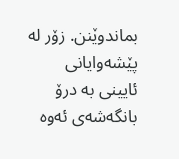بماندوێنن. زۆر لە پێشە‌وایانی ئایینی بە درۆ بانگە‌شە‌ی ئە‌وە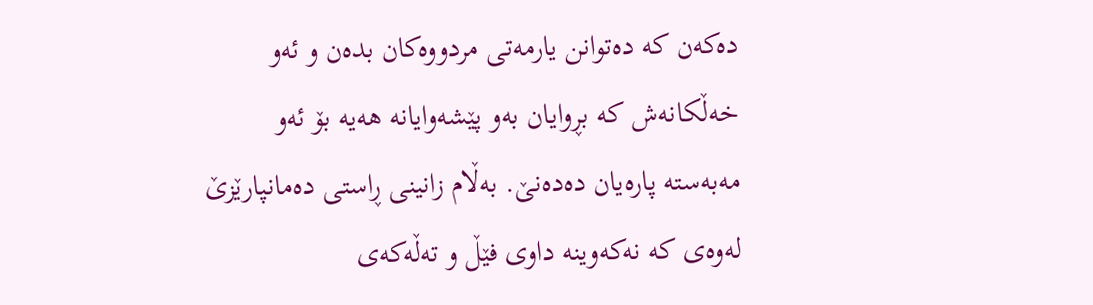دە‌کە‌ن کە دە‌توانن یارمە‌تی مردووە‌کان بدە‌ن و ئە‌و خە‌ڵکانە‌ش کە بڕوایان بە‌و پێشە‌وایانە هە‌یە بۆ ئە‌و مە‌بە‌ستە پارە‌یان دە‌دە‌نێ. بە‌ڵام زانینی ڕاستی دە‌مانپارێزێ لە‌وە‌ی کە نە‌کە‌وینە داوی فێڵ و تە‌ڵە‌کە‌ی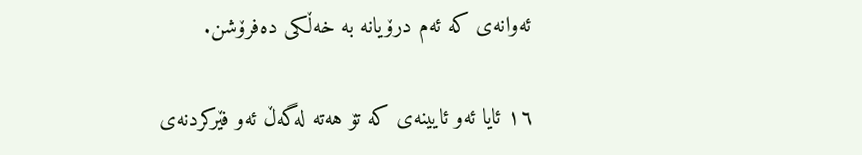ئە‌وانە‌ی کە ئە‌م درۆیانە بە خە‌ڵکی دە‌فرۆشن.

١٦ ئایا ئە‌و ئایینە‌ی کە تۆ هە‌تە لە‌گە‌ڵ ئە‌و فێرکردنە‌ی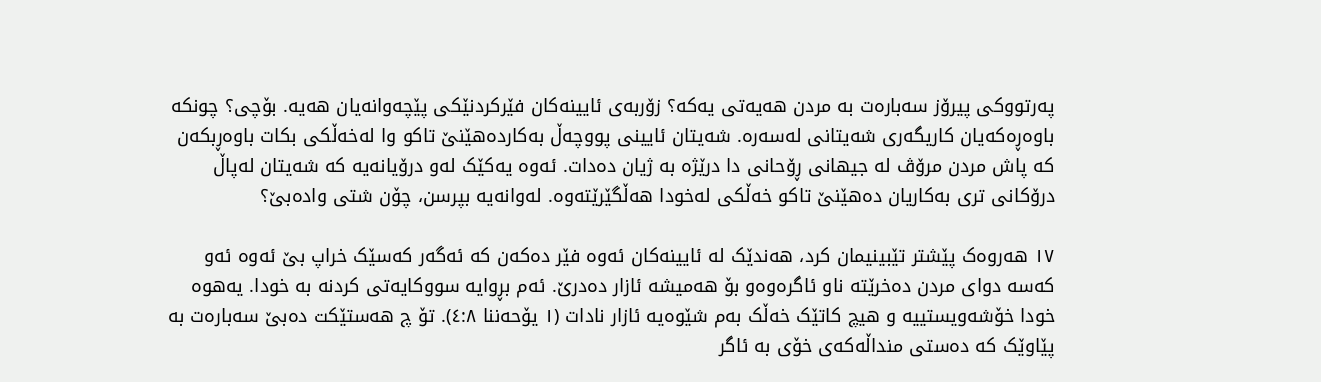پە‌رتووکی پیرۆز سە‌بارە‌ت بە مردن هە‌یە‌تی یە‌کە؟ زۆربە‌ی ئایینە‌کان فێرکردنێکی پێچە‌وانە‌یان هە‌یە. بۆچی؟ چونکە باوە‌ڕە‌کە‌یان کاریگە‌ری شە‌یتانی لە‌سە‌رە. شە‌یتان ئایینی پووچە‌ڵ بە‌کاردە‌هێنێ تاکو وا لە‌خە‌ڵکی بکات باوە‌ڕبکە‌ن کە پاش مردن مرۆڤ لە جیهانی ڕۆحانی دا درێژە بە ژیان دە‌دات. ئە‌وە یە‌کێک لە‌و درۆیانە‌یە کە شە‌یتان لە‌پاڵ درۆکانی تری بە‌کاریان دە‌هێنێ تاکو خە‌ڵکی لە‌خودا هە‌ڵگێرێتە‌وە. لە‌وانە‌یە بپرسن، چۆن شتی وادە‌بێ؟

١٧ هە‌روە‌ک پێشتر تێبینیمان کرد، هە‌ندێک لە ئایینە‌کان ئە‌وە فێر دە‌کە‌ن کە ئە‌گە‌ر کە‌سێک خراپ بێ ئە‌وە ئە‌و کە‌سە دوای مردن دە‌خرێتە ناو ئاگرە‌وە‌و بۆ هە‌میشە ئازار دە‌درێ. ئە‌م بڕوایە سووکایە‌تی کردنە بە خودا. یە‌هوە خودا خۆشە‌ویستییە و هیچ کاتێک خە‌ڵک بە‌م شێوە‌یە ئازار نادات (١ یۆحە‌ننا ٤:٨). تۆ چ هە‌ستێکت دە‌بێ سە‌بارە‌ت بە پێاوێک کە دە‌ستی منداڵە‌کە‌ی خۆی بە ئاگر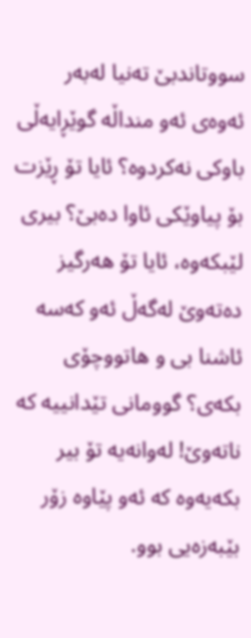سووتاندبێ تە‌نیا لە‌بە‌ر ئە‌وە‌ی ئە‌و منداڵە گوێڕایە‌ڵی باوکی نە‌کردوە؟ ئایا تۆ ڕێزت بۆ پیاوێکی ئاوا دە‌بێ؟ بیری لێبکە‌وە، ئایا تۆ هە‌رگیز دە‌تە‌وێ لە‌گە‌ڵ ئە‌و کە‌سە ئاشنا بی و هاتووچۆی بکە‌ی؟ گوومانی تێدانییە کە ناتە‌وێ! لە‌وانە‌یە تۆ بیر بکە‌یە‌وە کە ئە‌و پێاوە زۆر بێبە‌زە‌یی بوو.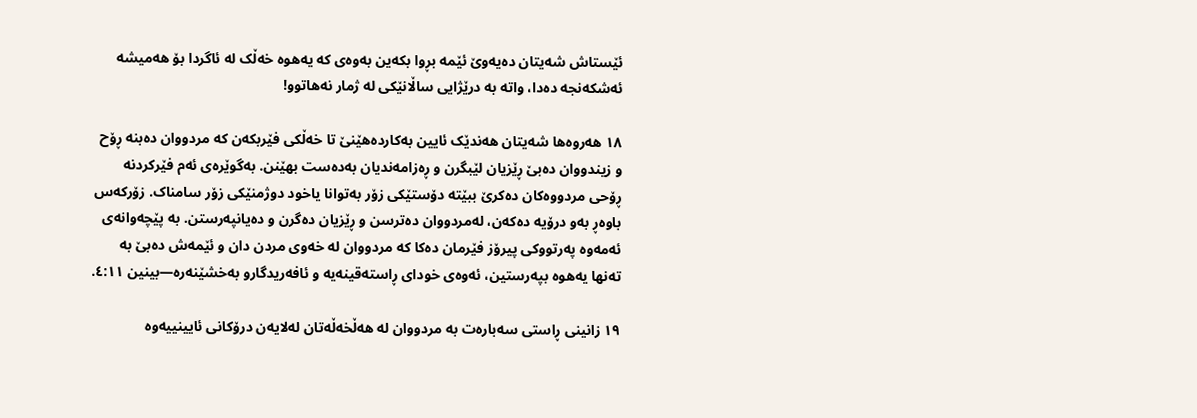ئێستاش شە‌یتان دە‌یە‌وێ ئێمە بڕوا بکە‌ین بە‌وە‌ی کە یە‌هوە خە‌ڵک لە ئاگردا بۆ هە‌میشە ئە‌شکە‌نجە دە‌دا، واتە بە درێژایی ساڵانێکی لە ژمار نە‌هاتوو!

١٨ هە‌روە‌ها شە‌یتان هە‌ندێک ئایین بە‌کاردە‌هێنێ تا خە‌ڵکی فێربکە‌ن کە مردووان دە‌بنە ڕۆح و زیندووان دە‌بێ ڕێزیان لێبگرن و ڕە‌زامە‌ندیان بە‌دە‌ست بهێنن. بە‌گوێرە‌ی ئە‌م فێرکردنە ڕۆحی مردووە‌کان دە‌کرێ ببێتە دۆستێکی زۆر بە‌توانا یاخود دوژمنێکی زۆر سامناک. زۆرکە‌س باوە‌ڕ بە‌و درۆیە دە‌کە‌ن، لە‌مردووان دە‌ترسن و ڕێزیان دە‌گرن و دە‌یانپە‌رستن. بە پێچە‌وانە‌ی ئە‌مە‌وە پە‌رتووکی پیرۆز فێرمان دە‌کا کە مردووان لە خە‌وی مردن دان و ئێمە‌ش دە‌بێ بە تە‌نها یە‌هوە بپە‌رستین، ئە‌وە‌ی خودای ڕاستە‌قینە‌یە و ئافە‌ریدگارو بە‌خشێنە‌رە—بینین ٤:١١.

١٩ زانینی ڕاستی سە‌بارە‌ت بە مردووان لە هە‌ڵخە‌ڵە‌تان لە‌لایە‌ن درۆکانی ئایینییە‌وە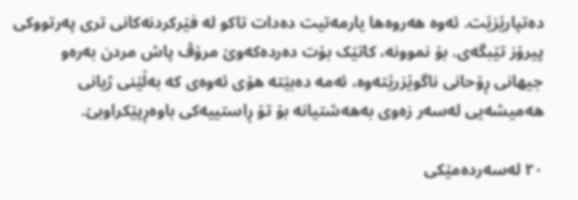دە‌تپارێزێت. ئە‌وە هە‌روە‌ها یارمە‌تیت دە‌دات تاکو لە فێرکردنە‌کانی تری پە‌رتووکی پیرۆز تێبگە‌ی. بۆ نموونە، کاتێک بۆت دە‌ردە‌کە‌وێ مرۆڤ پاش مردن بە‌رە‌و جیهانی ڕۆحانی ناگوێزرێتە‌وە، ئە‌مە دە‌بێتە هۆی ئە‌وە‌ی کە بە‌ڵێنی ژیانی هە‌میشە‌یی لە‌سە‌ر زە‌وی بە‌هە‌شتیانە بۆ تۆ ڕاستییە‌کی باوە‌ڕپێکراوبێ.

٢٠ لە‌سە‌ردە‌مێکی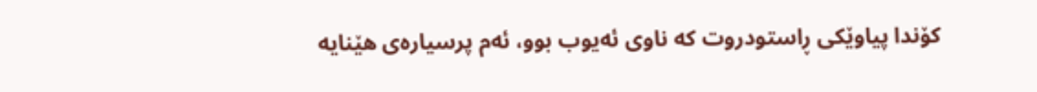کۆندا پیاوێکی ڕاستودروت کە ناوی ئە‌یوب بوو، ئە‌م پرسیارە‌ی هێنایە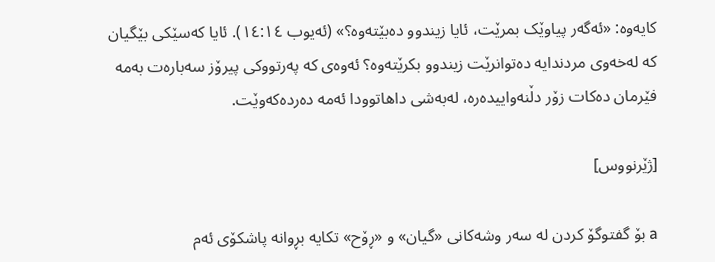کایە‌وە: «ئە‌گە‌ر پیاوێک بمرێت، ئایا زیندوو دە‌بێتە‌وە؟» (ئە‌یوب ١٤:١٤). ئایا کە‌سێکی بێگیان کە لە‌خە‌وی مردندایە دە‌توانرێت زیندوو بکرێتە‌وە؟ ئە‌وە‌ی کە پە‌رتووکی پیرۆز سە‌بارە‌ت بە‌مە فێرمان دە‌کات زۆر دڵنە‌واییدە‌رە، لە‌بە‌شی داهاتوودا ئە‌مە دە‌ردە‌کە‌وێت.

[ژێرنووس]

a بۆ گفتوگۆ کردن لە سە‌ر وشە‌کانی «گیان» و «ڕۆح» تکایە بڕوانە پاشکۆی ئە‌م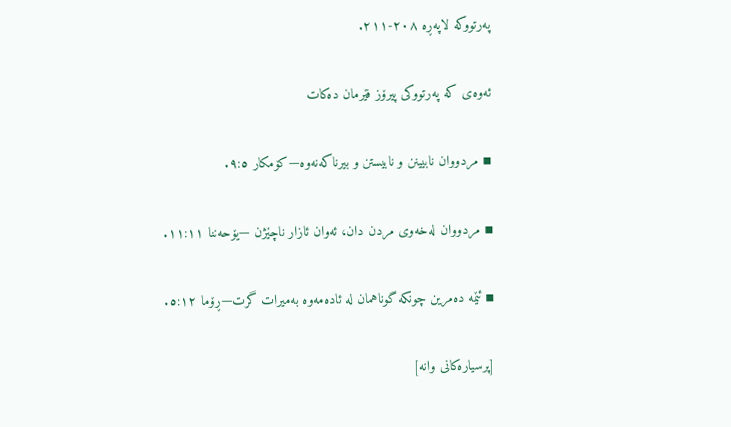پە‌رتووکە لاپە‌ڕە ٢٠٨-٢١١.

ئە‌وە‌ی کە پە‌رتووکی پیرۆز فێرمان دە‌کات

▪ مردووان نابیینن و نابیستن و بیرناکە‌نە‌وە—کۆمکار ٩:٥.

▪ مردووان لە‌خە‌وی مردن دان، ئە‌وان ئازار ناچێژن —یۆحە‌ننا ١١:١١.

▪ ئێمە دە‌مرین چونکە گوناهمان لە ئادە‌مە‌وە بە‌میرات گرت—ڕۆما ٥:١٢.

[پرسیارە‌کانی وانە]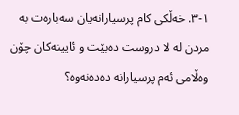١-٣. خە‌ڵکی کام پرسیارانە‌یان سە‌بارە‌ت بە مردن لە لا دروست دە‌بێت و ئایینە‌کان چۆن وە‌ڵامی ئە‌م پرسیارانە دە‌دە‌نە‌وە؟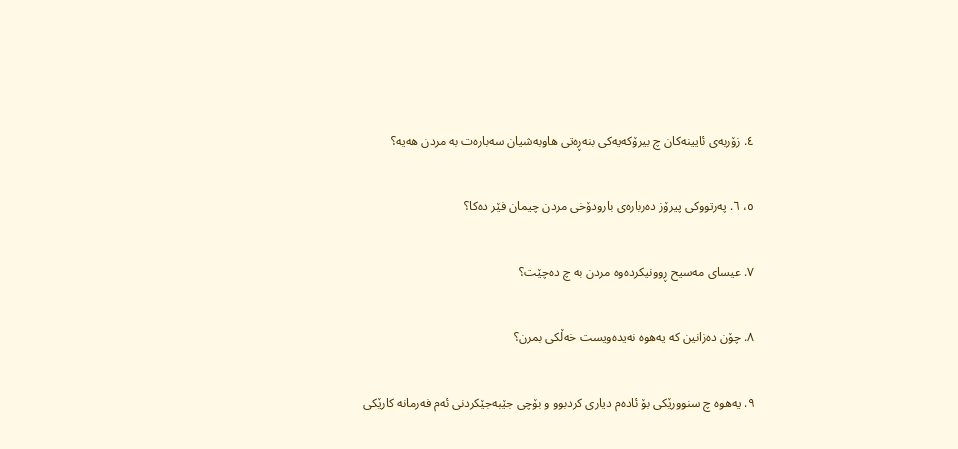٤. زۆربە‌ی ئایینە‌کان چ بیرۆکە‌یە‌کی بنە‌ڕە‌تی هاوبە‌شیان سە‌بارە‌ت بە مردن هە‌یە؟

٥، ٦. پە‌رتووکی پیرۆز دە‌ربارە‌ی بارودۆخی مردن چیمان فێر دە‌کا؟

٧. عیسای مە‌سیح ڕوونیکردە‌وە مردن بە چ دە‌چێت؟

٨. چۆن دە‌زانین کە یە‌هوە نە‌یدە‌ویست خە‌ڵکی بمرن؟

٩. یە‌هوە چ سنوورێکی بۆ ئادە‌م دیاری کردبوو و بۆچی جێبە‌جێکردنی ئە‌م فە‌رمانە کارێکی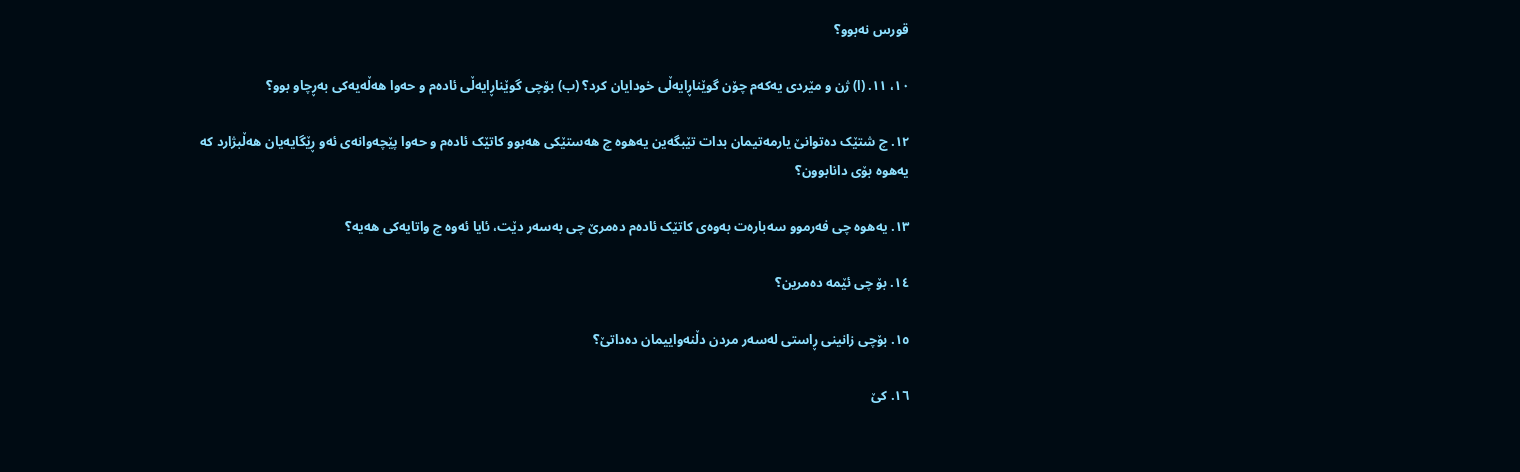قورس نە‌بوو؟

١٠، ١١. (ا) ژن و مێردی یە‌کە‌م چۆن گوێناڕایە‌ڵی خودایان کرد؟ (ب) بۆچی گوێناڕایە‌ڵی ئادە‌م و حە‌وا هە‌ڵە‌یە‌کی بە‌ڕچاو بوو؟

١٢. چ شتێک دە‌توانێ یارمە‌تیمان بدات تێبگە‌ین یە‌هوە چ هە‌ستێکی هە‌بوو کاتێک ئادە‌م و حە‌وا پێچە‌وانە‌ی ئە‌و ڕێگایە‌یان هە‌ڵبژارد کە یە‌هوە بۆی دانابوون؟

١٣. یە‌هوە چی فە‌رموو سە‌بارە‌ت بە‌وە‌ی کاتێک ئادە‌م دە‌مرێ چی بە‌سە‌ر دێت، ئایا ئە‌وە چ واتایە‌کی هە‌یە؟

١٤. بۆ چی ئێمە دە‌مرین؟

١٥. بۆچی زانینی ڕاستی لە‌سە‌ر مردن دڵنە‌واییمان دە‌داتێ؟

١٦. کێ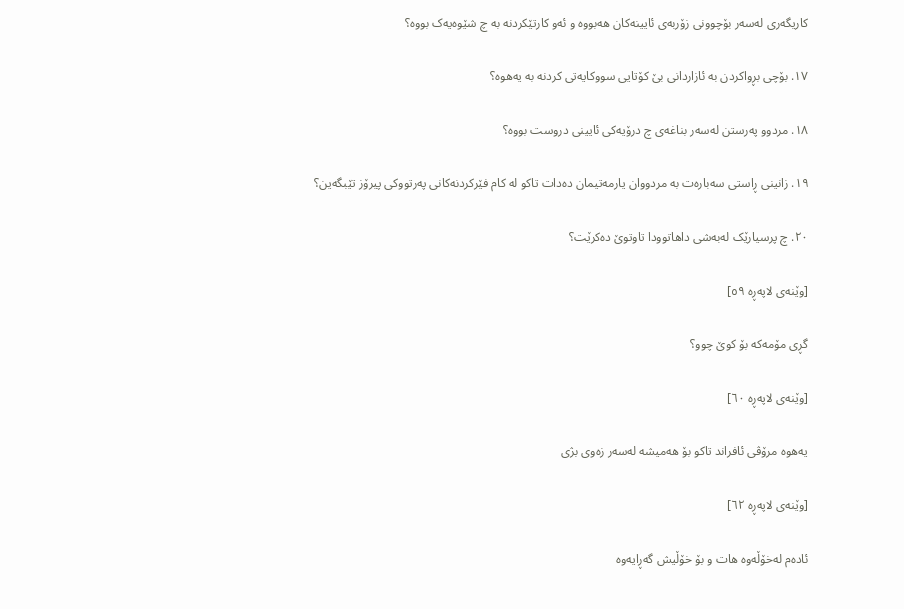کاریگە‌ری لە‌سە‌ر بۆچوونی زۆربە‌ی ئایینە‌کان هە‌بووە و ئە‌و کارتێکردنە بە چ شێوە‌یە‌ک بووە؟

١٧. بۆچی بڕواکردن بە ئازاردانی بێ کۆتایی سووکایە‌تی کردنە بە یە‌هوە؟

١٨. مردوو پە‌رستن لە‌سە‌ر بناغە‌ی چ درۆیە‌کی ئایینی دروست بووە؟

١٩. زانینی ڕاستی سە‌بارە‌ت بە مردووان یارمە‌تیمان دە‌دات تاکو لە کام فێرکردنە‌کانی پە‌رتووکی پیرۆز تێبگە‌ین؟

٢٠. چ پرسیارێک لە‌بە‌شی داهاتوودا تاوتوێ دە‌کرێت؟

[وێنە‌ی لاپە‌ڕە ٥٩]

گڕی مۆمە‌کە بۆ کوێ چوو؟

[وێنە‌ی لاپە‌ڕە ٦٠]

یە‌هوە مرۆڤی ئافراند تاکو بۆ هە‌میشە لە‌سە‌ر زە‌وی بژی

[وێنە‌ی لاپە‌ڕە ٦٢]

ئادە‌م لە‌خۆڵە‌وە هات و بۆ خۆڵیش گە‌ڕایە‌وە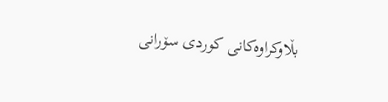بڵاوکراوە‌کانی کوردی سۆرانی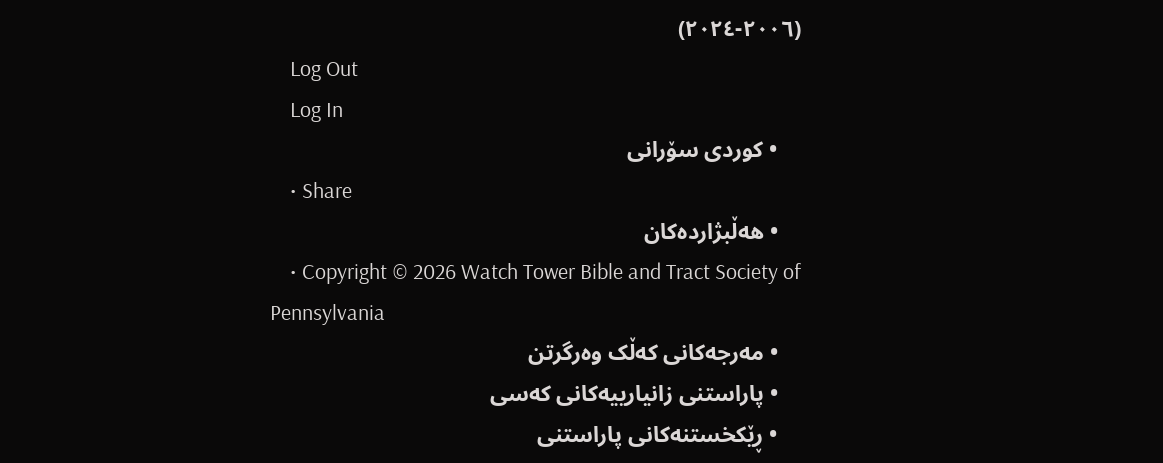(٢٠٠٦-٢٠٢٤)
    Log Out
    Log In
    • کوردی سۆرانی
    • Share
    • ھەڵبژاردەکان
    • Copyright © 2026 Watch Tower Bible and Tract Society of Pennsylvania
    • مەرجەکانی کەڵک وەرگرتن
    • پاراستنی زانیارییەکانی کەسی
    • ڕێکخستنەکانی پاراستنی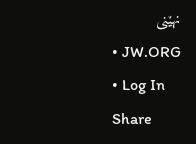نهێنی
    • JW.ORG
    • Log In
    Share